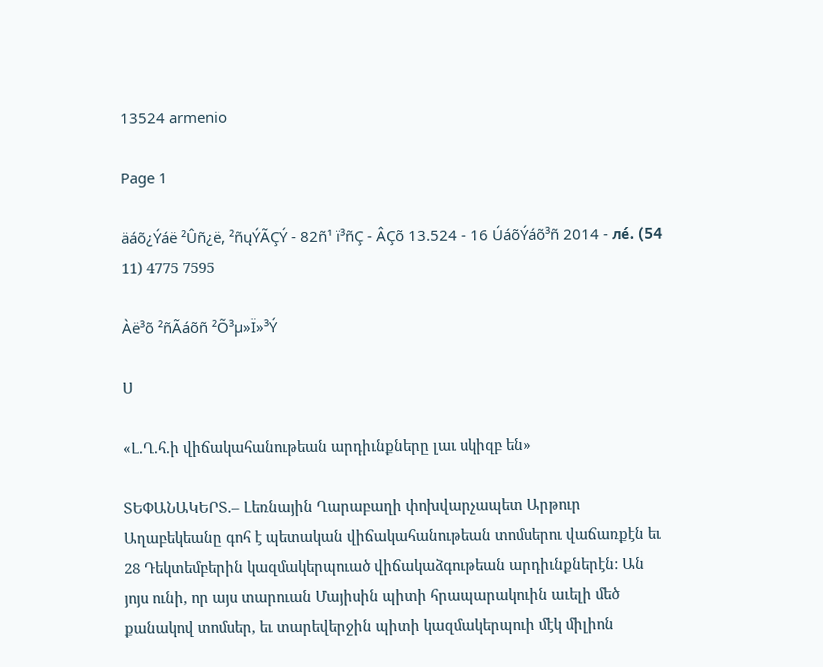13524 armenio

Page 1

äáõ¿Ýáë ²Ûñ¿ë, ²ñųÝÃÇÝ - 82ñ¹ ï³ñÇ - ÂÇõ 13.524 - 16 ÚáõÝáõ³ñ 2014 - лé. (54 11) 4775 7595

Àë³õ ²ñÃáõñ ²Õ³µ»Ï»³Ý

Ս

«Լ.Ղ.հ.ի վիճակահանութեան արդիւնքները լաւ սկիզբ են»

ՏԵՓԱՆԱԿԵՐՏ.– Լեռնային Ղարաբաղի փոխվարչապետ Արթուր Աղաբեկեանը գոհ է պետական վիճակահանութեան տոմսերու վաճառքէն եւ 28 Դեկտեմբերին կազմակերպուած վիճակաձգութեան արդիւնքներէն: Ան յոյս ունի, որ այս տարուան Մայիսին պիտի հրապարակուին աւելի մեծ քանակով տոմսեր, եւ տարեվերջին պիտի կազմակերպուի մէկ միլիոն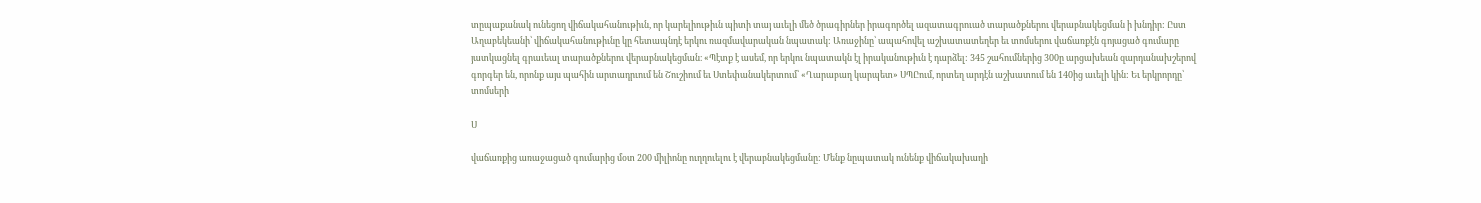տըպաքանակ ունեցող վիճակահանութիւն, որ կարելիութիւն պիտի տայ աւելի մեծ ծրագիրներ իրագործել ազատագրուած տարածքներու վերաբնակեցման ի խնդիր: Ըստ Աղաբեկեանի՝ վիճակահանութիւնը կը հետապնդէ երկու ռազմավարական նպատակ: Առաջինը՝ ապահովել աշխատատեղեր եւ տոմսերու վաճառքէն գոյացած գումարը յատկացնել գրաւեալ տարածքներու վերաբնակեցման։ «Պէտք է ասեմ, որ երկու նպատակն էլ իրականութիւն է դարձել: 345 շահումներից 300ը արցախեան զարդանախշերով գորգեր են, որոնք այս պահին արտադրւում են Շուշիում եւ Ստեփանակերտում՝ «Ղարաբաղ կարպետ» ՍՊԸում, որտեղ արդէն աշխատում են 140ից աւելի կին: Եւ երկրորդը՝ տոմսերի

Ս

վաճառքից առաջացած գումարից մօտ 200 միլիոնը ուղղուելու է վերաբնակեցմանը: Մենք նըպատակ ունենք վիճակախաղի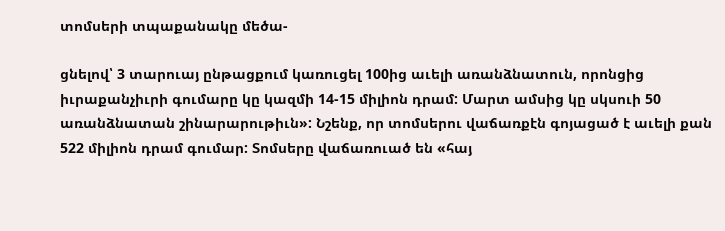տոմսերի տպաքանակը մեծա-

ցնելով՝ 3 տարուայ ընթացքում կառուցել 100ից աւելի առանձնատուն, որոնցից իւրաքանչիւրի գումարը կը կազմի 14-15 միլիոն դրամ: Մարտ ամսից կը սկսուի 50 առանձնատան շինարարութիւն»: Նշենք, որ տոմսերու վաճառքէն գոյացած է աւելի քան 522 միլիոն դրամ գումար: Տոմսերը վաճառուած են «հայ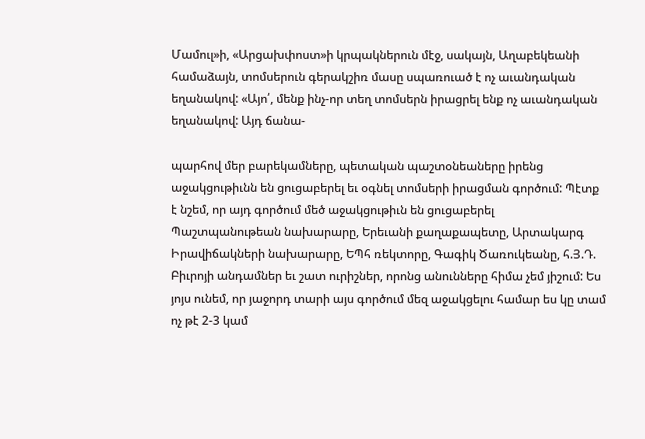Մամուլ»ի, «Արցախփոստ»ի կրպակներուն մէջ, սակայն, Աղաբեկեանի համաձայն, տոմսերուն գերակշիռ մասը սպառուած է ոչ աւանդական եղանակով: «Այո՛, մենք ինչ-որ տեղ տոմսերն իրացրել ենք ոչ աւանդական եղանակով: Այդ ճանա-

պարհով մեր բարեկամները, պետական պաշտօնեաները իրենց աջակցութիւնն են ցուցաբերել եւ օգնել տոմսերի իրացման գործում: Պէտք է նշեմ, որ այդ գործում մեծ աջակցութիւն են ցուցաբերել Պաշտպանութեան նախարարը, Երեւանի քաղաքապետը, Արտակարգ Իրավիճակների նախարարը, ԵՊհ ռեկտորը, Գագիկ Ծառուկեանը, հ.Յ.Դ. Բիւրոյի անդամներ եւ շատ ուրիշներ, որոնց անունները հիմա չեմ յիշում: Ես յոյս ունեմ, որ յաջորդ տարի այս գործում մեզ աջակցելու համար ես կը տամ ոչ թէ 2-3 կամ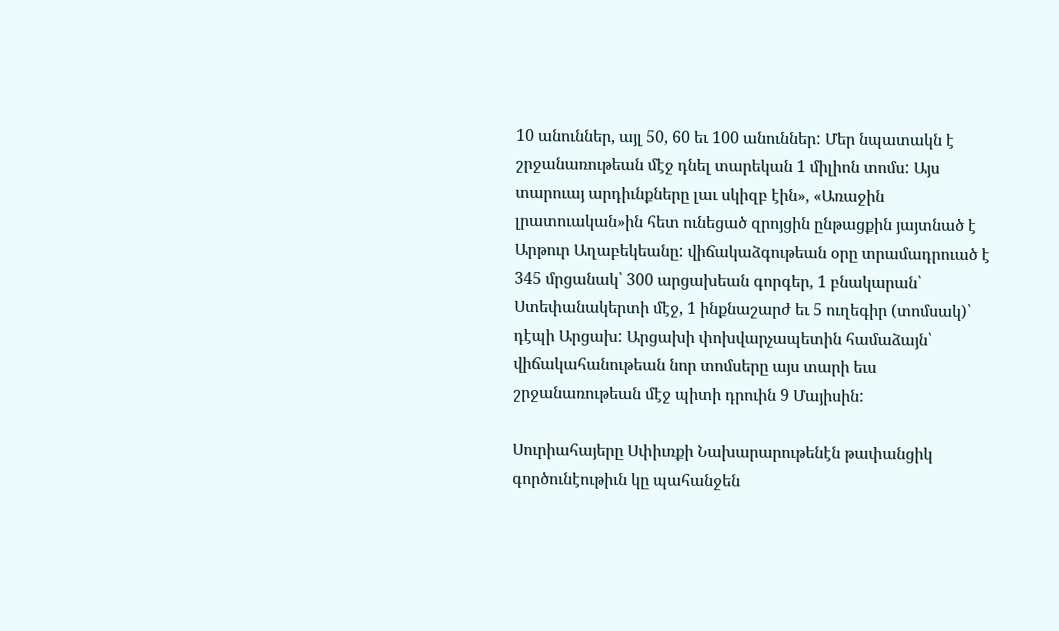10 անուններ, այլ 50, 60 եւ 100 անուններ: Մեր նպատակն է շրջանառութեան մէջ դնել տարեկան 1 միլիոն տոմս: Այս տարուայ արդիւնքները լաւ սկիզբ էին», «Առաջին լրատուական»ին հետ ունեցած զրոյցին ընթացքին յայտնած է Արթուր Աղաբեկեանը: վիճակաձգութեան օրը տրամադրուած է 345 մրցանակ՝ 300 արցախեան գորգեր, 1 բնակարան՝ Ստեփանակերտի մէջ, 1 ինքնաշարժ եւ 5 ուղեգիր (տոմսակ)՝ դէպի Արցախ: Արցախի փոխվարչապետին համաձայն՝ վիճակահանութեան նոր տոմսերը այս տարի եւս շրջանառութեան մէջ պիտի դրուին 9 Մայիսին:

Սուրիահայերը Սփիւռքի Նախարարութենէն թափանցիկ գործունէութիւն կը պահանջեն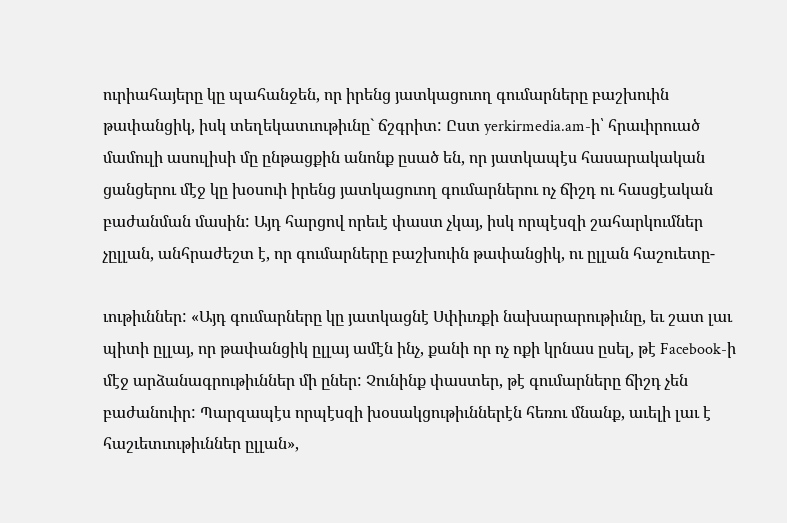ուրիահայերը կը պահանջեն, որ իրենց յատկացուող գումարները բաշխուին թափանցիկ, իսկ տեղեկատւութիւնը` ճշգրիտ: Ըստ yerkirmedia.am-ի՝ հրաւիրուած մամուլի ասուլիսի մը ընթացքին անոնք ըսած են, որ յատկապէս հասարակական ցանցերու մէջ կը խօսուի իրենց յատկացուող գումարներու ոչ ճիշդ ու հասցէական բաժանման մասին: Այդ հարցով որեւէ փաստ չկայ, իսկ որպէսզի շահարկումներ չըլլան, անհրաժեշտ է, որ գումարները բաշխուին թափանցիկ, ու ըլլան հաշուետը-

ւութիւններ: «Այդ գումարները կը յատկացնէ Սփիւռքի նախարարութիւնը, եւ շատ լաւ պիտի ըլլայ, որ թափանցիկ ըլլայ ամէն ինչ, քանի որ ոչ ոքի կրնաս ըսել, թէ Facebook-ի մէջ արձանագրութիւններ մի ըներ: Չունինք փաստեր, թէ գումարները ճիշդ չեն բաժանուիր: Պարզապէս որպէսզի խօսակցութիւններէն հեռու մնանք, աւելի լաւ է հաշւետւութիւններ ըլլան»,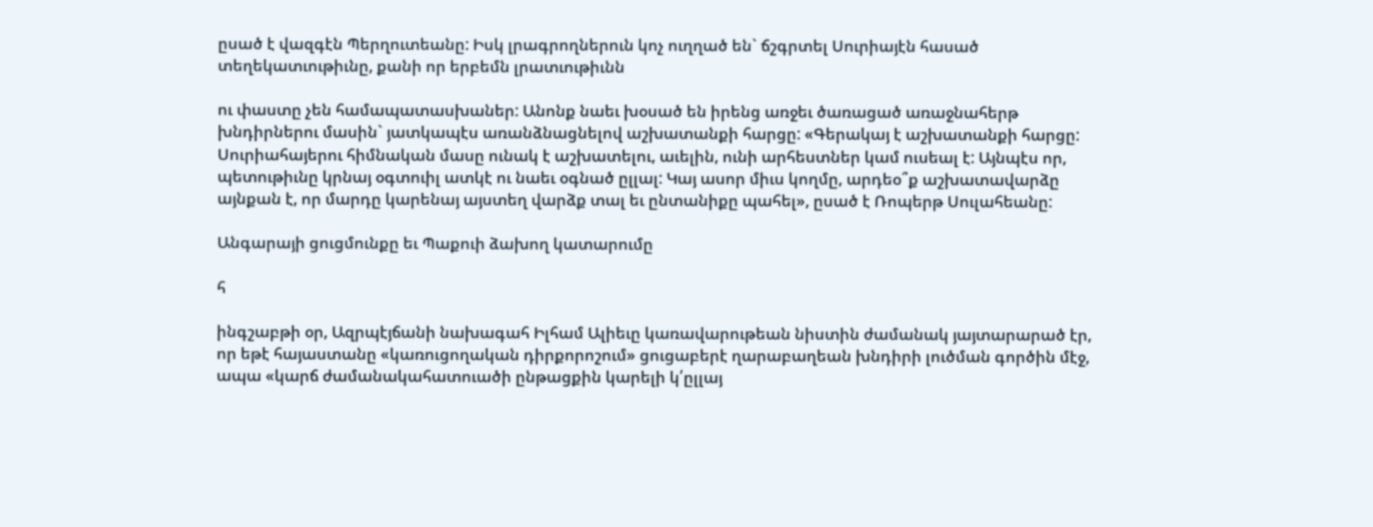ըսած է վազգէն Պերղուտեանը: Իսկ լրագրողներուն կոչ ուղղած են` ճշգրտել Սուրիայէն հասած տեղեկատւութիւնը, քանի որ երբեմն լրատւութիւնն

ու փաստը չեն համապատասխաներ: Անոնք նաեւ խօսած են իրենց առջեւ ծառացած առաջնահերթ խնդիրներու մասին` յատկապէս առանձնացնելով աշխատանքի հարցը: «Գերակայ է աշխատանքի հարցը: Սուրիահայերու հիմնական մասը ունակ է աշխատելու, աւելին, ունի արհեստներ կամ ուսեալ է: Այնպէս որ, պետութիւնը կրնայ օգտուիլ ատկէ ու նաեւ օգնած ըլլալ: Կայ ասոր միւս կողմը, արդեօ՞ք աշխատավարձը այնքան է, որ մարդը կարենայ այստեղ վարձք տալ եւ ընտանիքը պահել», ըսած է Ռոպերթ Սուլահեանը:

Անգարայի ցուցմունքը եւ Պաքուի ձախող կատարումը

հ

ինգշաբթի օր, Ազրպէյճանի նախագահ Իլհամ Ալիեւը կառավարութեան նիստին ժամանակ յայտարարած էր, որ եթէ հայաստանը «կառուցողական դիրքորոշում» ցուցաբերէ ղարաբաղեան խնդիրի լուծման գործին մէջ, ապա «կարճ ժամանակահատուածի ընթացքին կարելի կ՛ըլլայ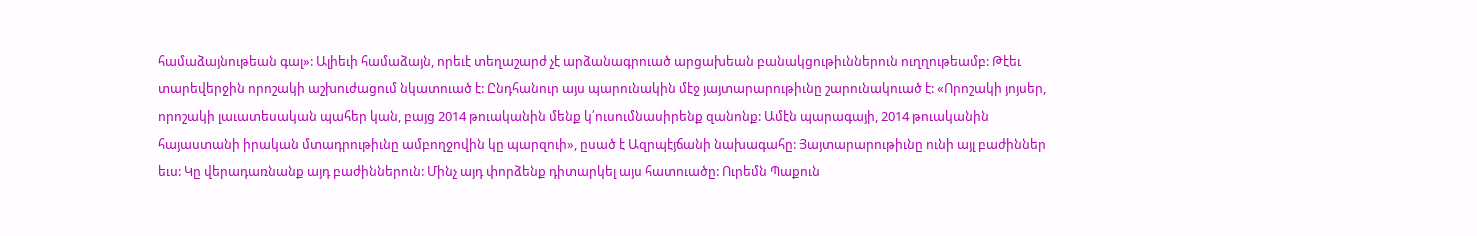համաձայնութեան գալ»: Ալիեւի համաձայն, որեւէ տեղաշարժ չէ արձանագրուած արցախեան բանակցութիւններուն ուղղութեամբ: Թէեւ տարեվերջին որոշակի աշխուժացում նկատուած է: Ընդհանուր այս պարունակին մէջ յայտարարութիւնը շարունակուած է: «Որոշակի յոյսեր, որոշակի լաւատեսական պահեր կան, բայց 2014 թուականին մենք կ՛ուսումնասիրենք զանոնք: Ամէն պարագայի, 2014 թուականին հայաստանի իրական մտադրութիւնը ամբողջովին կը պարզուի», ըսած է Ազրպէյճանի նախագահը: Յայտարարութիւնը ունի այլ բաժիններ եւս: Կը վերադառնանք այդ բաժիններուն: Մինչ այդ փորձենք դիտարկել այս հատուածը: Ուրեմն Պաքուն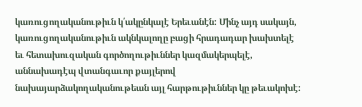կառուցողականութիւն կ՛ակընկալէ Երեւանէն: Մինչ այդ սակայն, կառուցողականութիւն ակնկալողը բացի հրադադար խախտելէ եւ հետախուզական գործողութիւններ կազմակերպելէ, աննախադէպ վտանգաւոր քայլերով նախայարձակողականութեան այլ հարթութիւններ կը թեւակոխէ: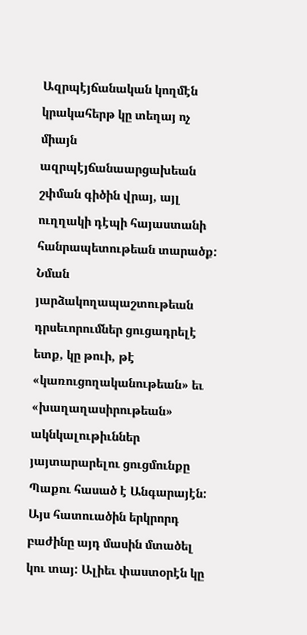Ազրպէյճանական կողմէն կրակահերթ կը տեղայ ոչ միայն ազրպէյճանաարցախեան շփման գիծին վրայ, այլ ուղղակի դէպի հայաստանի հանրապետութեան տարածք: Նման յարձակողապաշտութեան դրսեւորումներ ցուցադրելէ ետք, կը թուի, թէ «կառուցողականութեան» եւ «խաղաղասիրութեան» ակնկալութիւններ յայտարարելու ցուցմունքը Պաքու հասած է Անգարայէն: Այս հատուածին երկրորդ բաժինը այդ մասին մտածել կու տայ: Ալիեւ փաստօրէն կը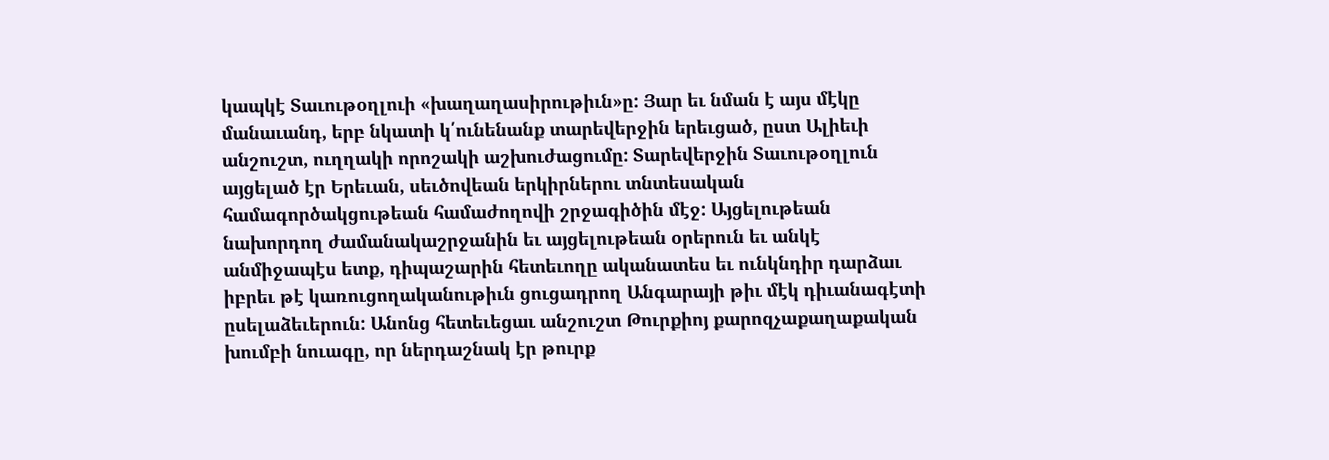կապկէ Տաւութօղլուի «խաղաղասիրութիւն»ը: Յար եւ նման է այս մէկը մանաւանդ, երբ նկատի կ՛ունենանք տարեվերջին երեւցած, ըստ Ալիեւի անշուշտ, ուղղակի որոշակի աշխուժացումը: Տարեվերջին Տաւութօղլուն այցելած էր Երեւան, սեւծովեան երկիրներու տնտեսական համագործակցութեան համաժողովի շրջագիծին մէջ: Այցելութեան նախորդող ժամանակաշրջանին եւ այցելութեան օրերուն եւ անկէ անմիջապէս ետք, դիպաշարին հետեւողը ականատես եւ ունկնդիր դարձաւ իբրեւ թէ կառուցողականութիւն ցուցադրող Անգարայի թիւ մէկ դիւանագէտի ըսելաձեւերուն: Անոնց հետեւեցաւ անշուշտ Թուրքիոյ քարոզչաքաղաքական խումբի նուագը, որ ներդաշնակ էր թուրք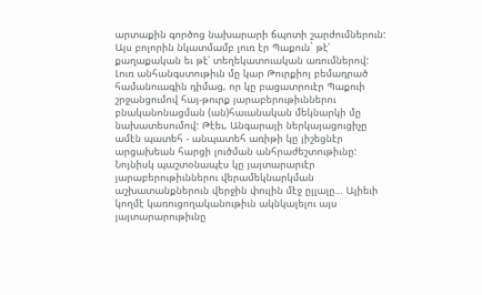արտաքին գործոց նախարարի ճպոտի շարժումներուն: Այս բոլորին նկատմամբ լուռ էր Պաքուն` թէ՛ քաղաքական եւ թէ՛ տեղեկատուական առումներով: Լուռ անհանգստութիւն մը կար Թուրքիոյ բեմադրած համանուագին դիմաց, որ կը բացատրուէր Պաքուի շրջանցումով հայ-թուրք յարաբերութիւններու բնականոնացման (ան)հաւանական մեկնարկի մը նախատեսումով: Թէեւ, Անգարայի ներկայացուցիչը ամէն պատեհ - անպատեհ առիթի կը յիշեցնէր արցախեան հարցի լուծման անհրաժեշտութիւնը: Նոյնիսկ պաշտօնապէս կը յայտարարւէր յարաբերութիւններու վերամեկնարկման աշխատանքներուն վերջին փուլին մէջ ըլլալը… Ալիեւի կողմէ կառուցողականութիւն ակնկալելու այս յայտարարութիւնը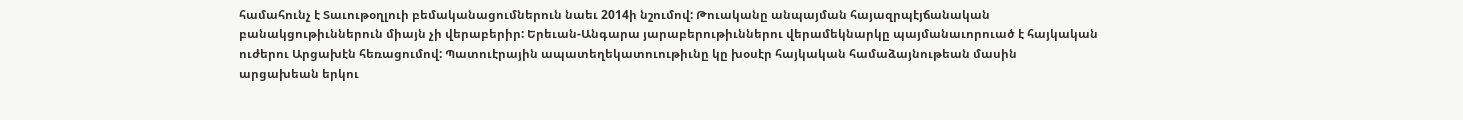համահունչ է Տաւութօղլուի բեմականացումներուն նաեւ 2014ի նշումով: Թուականը անպայման հայազրպէյճանական բանակցութիւններուն միայն չի վերաբերիր: Երեւան-Անգարա յարաբերութիւններու վերամեկնարկը պայմանաւորուած է հայկական ուժերու Արցախէն հեռացումով: Պատուէրային ապատեղեկատուութիւնը կը խօսէր հայկական համաձայնութեան մասին արցախեան երկու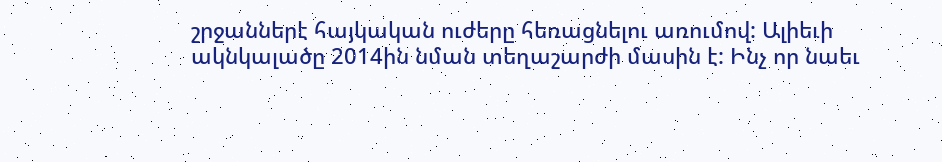շրջաններէ հայկական ուժերը հեռացնելու առումով: Ալիեւի ակնկալածը 2014ին նման տեղաշարժի մասին է: Ինչ որ նաեւ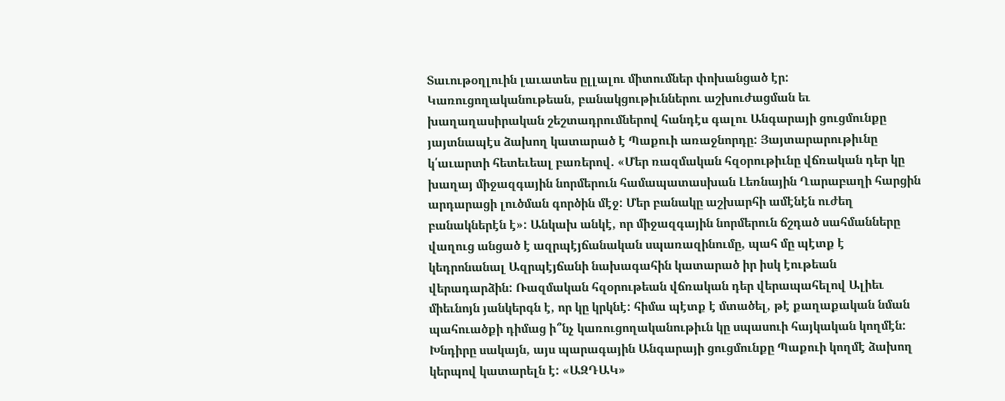Տաւութօղլուին լաւատես ըլլալու միտումներ փոխանցած էր: Կառուցողականութեան, բանակցութիւններու աշխուժացման եւ խաղաղասիրական շեշտադրումներով հանդէս գալու Անգարայի ցուցմունքը յայտնապէս ձախող կատարած է Պաքուի առաջնորդը: Յայտարարութիւնը կ՛աւարտի հետեւեալ բառերով. «Մեր ռազմական հզօրութիւնը վճռական դեր կը խաղայ միջազգային նորմերուն համապատասխան Լեռնային Ղարաբաղի հարցին արդարացի լուծման գործին մէջ: Մեր բանակը աշխարհի ամէնէն ուժեղ բանակներէն է»: Անկախ անկէ, որ միջազգային նորմերուն ճշդած սահմանները վաղուց անցած է ազրպէյճանական սպառազինումը, պահ մը պէտք է կեդրոնանալ Ազրպէյճանի նախագահին կատարած իր իսկ էութեան վերադարձին: Ռազմական հզօրութեան վճռական դեր վերապահելով Ալիեւ միեւնոյն յանկերգն է, որ կը կրկնէ: հիմա պէտք է մտածել, թէ քաղաքական նման պահուածքի դիմաց ի՞նչ կառուցողականութիւն կը սպասուի հայկական կողմէն: Խնդիրը սակայն, այս պարագային Անգարայի ցուցմունքը Պաքուի կողմէ ձախող կերպով կատարելն է: «ԱԶԴԱԿ»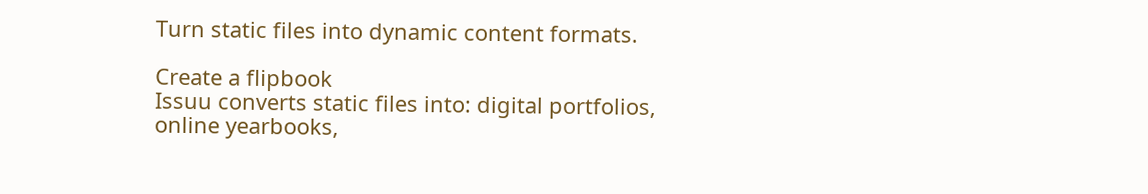Turn static files into dynamic content formats.

Create a flipbook
Issuu converts static files into: digital portfolios, online yearbooks,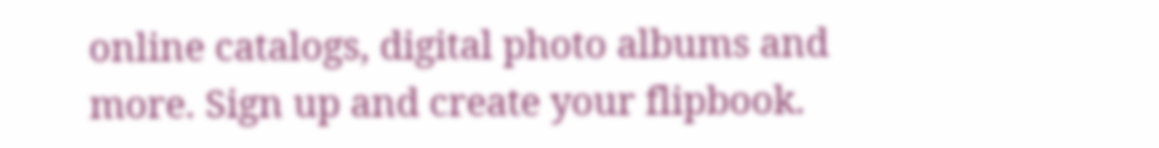online catalogs, digital photo albums and more. Sign up and create your flipbook.